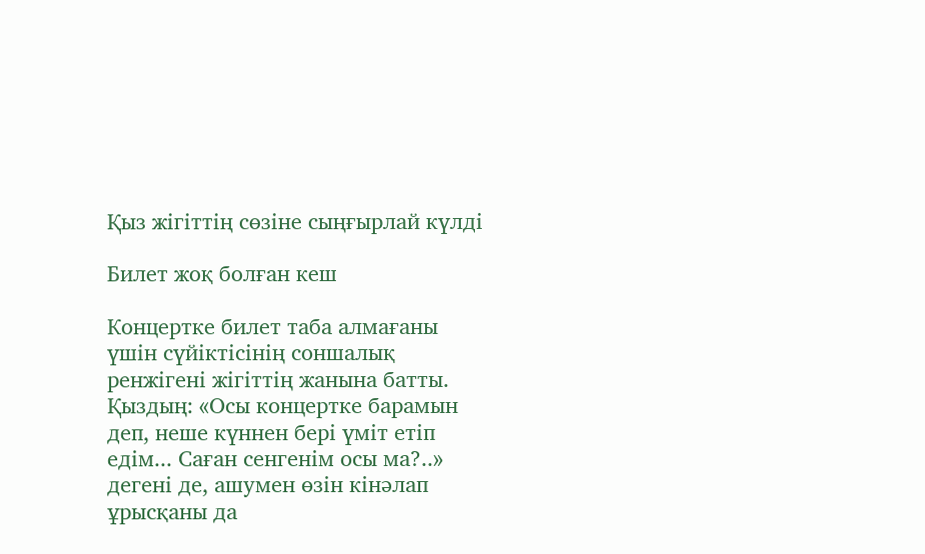Қыз жігіттің сөзіне сыңғырлай күлді

Билет жоқ болған кеш

Концертке билет таба алмағаны үшін сүйіктісінің соншалық ренжігені жігіттің жанына батты. Қыздың: «Осы концертке барамын деп, неше күннен бері үміт етіп едім... Саған сенгенім осы ма?..» дегені де, ашумен өзін кінәлап ұрысқаны да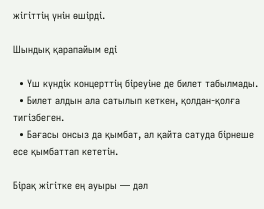жігіттің үнін өшірді.

Шындық қарапайым еді

  • Үш күндік концерттің біреуіне де билет табылмады.
  • Билет алдын ала сатылып кеткен, қолдан-қолға тигізбеген.
  • Бағасы онсыз да қымбат, ал қайта сатуда бірнеше есе қымбаттап кететін.

Бірақ жігітке ең ауыры — дәл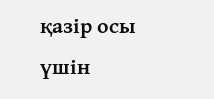қазір осы үшін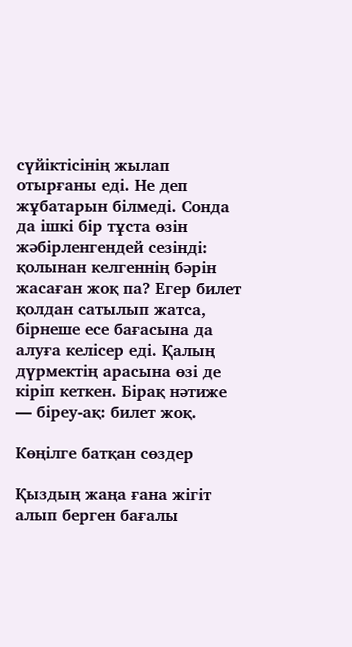сүйіктісінің жылап отырғаны еді. Не деп жұбатарын білмеді. Сонда да ішкі бір тұста өзін жәбірленгендей сезінді: қолынан келгеннің бәрін жасаған жоқ па? Егер билет қолдан сатылып жатса, бірнеше есе бағасына да алуға келісер еді. Қалың дүрмектің арасына өзі де кіріп кеткен. Бірақ нәтиже — біреу-ақ: билет жоқ.

Көңілге батқан сөздер

Қыздың жаңа ғана жігіт алып берген бағалы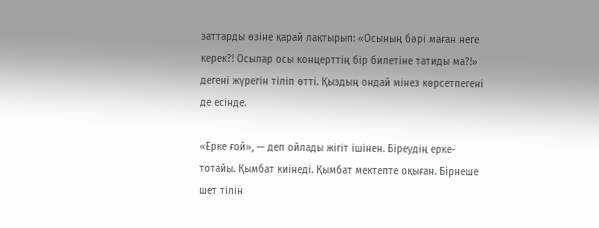заттарды өзіне қарай лақтырып: «Осының бәрі маған неге керек?! Осылар осы концерттің бір билетіне татиды ма?!» дегені жүрегін тіліп өтті. Қыздың ондай мінез көрсетпегені де есінде.

«Ерке ғой», — деп ойлады жігіт ішінен. Біреудің ерке-тотайы. Қымбат киінеді. Қымбат мектепте оқыған. Бірнеше шет тілін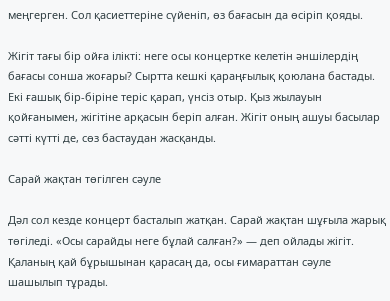меңгерген. Сол қасиеттеріне сүйеніп, өз бағасын да өсіріп қояды.

Жігіт тағы бір ойға ілікті: неге осы концертке келетін әншілердің бағасы сонша жоғары? Сыртта кешкі қараңғылық қоюлана бастады. Екі ғашық бір-біріне теріс қарап, үнсіз отыр. Қыз жылауын қойғанымен, жігітіне арқасын беріп алған. Жігіт оның ашуы басылар сәтті күтті де, сөз бастаудан жасқанды.

Сарай жақтан төгілген сәуле

Дәл сол кезде концерт басталып жатқан. Сарай жақтан шұғыла жарық төгіледі. «Осы сарайды неге бұлай салған?» — деп ойлады жігіт. Қаланың қай бұрышынан қарасаң да, осы ғимараттан сәуле шашылып тұрады.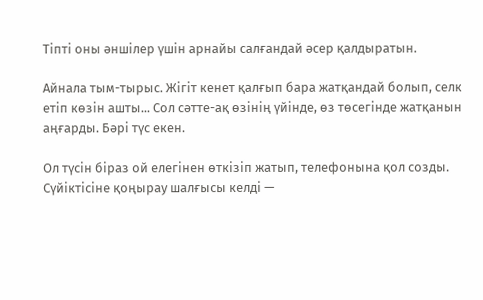Тіпті оны әншілер үшін арнайы салғандай әсер қалдыратын.

Айнала тым-тырыс. Жігіт кенет қалғып бара жатқандай болып, селк етіп көзін ашты... Сол сәтте-ақ өзінің үйінде, өз төсегінде жатқанын аңғарды. Бәрі түс екен.

Ол түсін біраз ой елегінен өткізіп жатып, телефонына қол созды. Сүйіктісіне қоңырау шалғысы келді —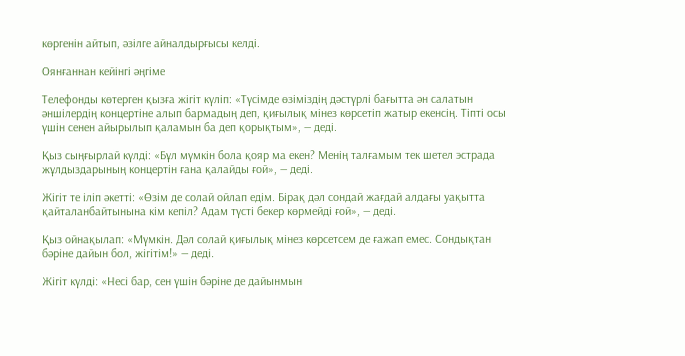көргенін айтып, әзілге айналдырғысы келді.

Оянғаннан кейінгі әңгіме

Телефонды көтерген қызға жігіт күліп: «Түсімде өзіміздің дәстүрлі бағытта ән салатын әншілердің концертіне алып бармадың деп, қиғылық мінез көрсетіп жатыр екенсің. Тіпті осы үшін сенен айырылып қаламын ба деп қорықтым», — деді.

Қыз сыңғырлай күлді: «Бұл мүмкін бола қояр ма екен? Менің талғамым тек шетел эстрада жұлдыздарының концертін ғана қалайды ғой», — деді.

Жігіт те іліп әкетті: «Өзім де солай ойлап едім. Бірақ дәл сондай жағдай алдағы уақытта қайталанбайтынына кім кепіл? Адам түсті бекер көрмейді ғой», — деді.

Қыз ойнақылап: «Мүмкін. Дәл солай қиғылық мінез көрсетсем де ғажап емес. Сондықтан бәріне дайын бол, жігітім!» — деді.

Жігіт күлді: «Несі бар, сен үшін бәріне де дайынмын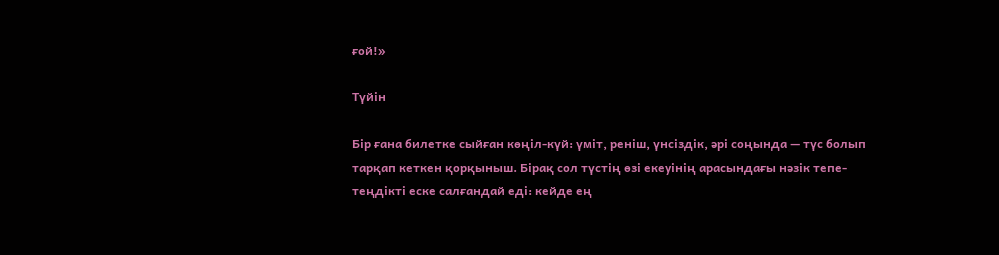ғой!»

Түйін

Бір ғана билетке сыйған көңіл-күй: үміт, реніш, үнсіздік, әрі соңында — түс болып тарқап кеткен қорқыныш. Бірақ сол түстің өзі екеуінің арасындағы нәзік тепе-теңдікті еске салғандай еді: кейде ең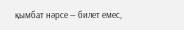қымбат нәрсе — билет емес,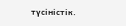түсіністік.